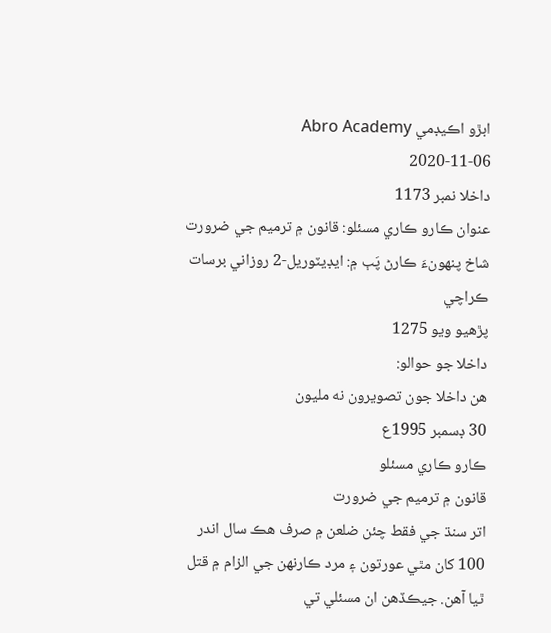ابڙو اڪيڊمي Abro Academy
2020-11-06
داخلا نمبر 1173
عنوان ڪارو ڪاري مسئلو: قانون ۾ ترميم جي ضرورت
شاخ پنهونءَ ڪارڻ پَٻ ۾: ايڊيٽوريل-2 روزاني برسات ڪراچي
پڙهيو ويو 1275
داخلا جو حوالو:
هن داخلا جون تصويرون نه مليون
30 ڊسمبر 1995ع
ڪارو ڪاري مسئلو
قانون ۾ ترميم جي ضرورت
اتر سنڌ جي فقط چئن ضلعن ۾ صرف هڪ سال اندر 100 کان مٿي عورتون ۽ مرد ڪارنهن جي الزام ۾ قتل ٿيا آهن. جيڪڏهن ان مسئلي تي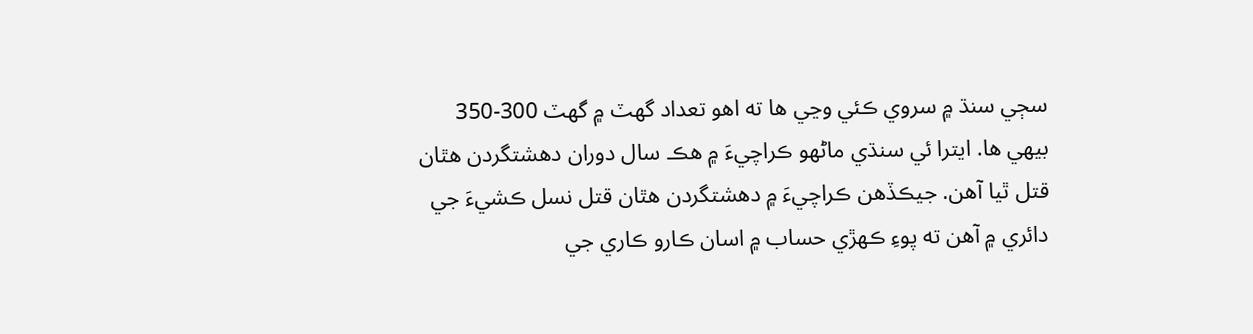سڄي سنڌ ۾ سروي ڪئي وڃي ها ته اهو تعداد گهٽ ۾ گهٽ 300-350 بيهي ها. ايترا ئي سنڌي ماڻهو ڪراچيءَ ۾ هڪ سال دوران دهشتگردن هٿان قتل ٿيا آهن. جيڪڏهن ڪراچيءَ ۾ دهشتگردن هٿان قتل نسل ڪشيءَ جي دائري ۾ آهن ته پوءِ ڪهڙي حساب ۾ اسان ڪارو ڪاري جي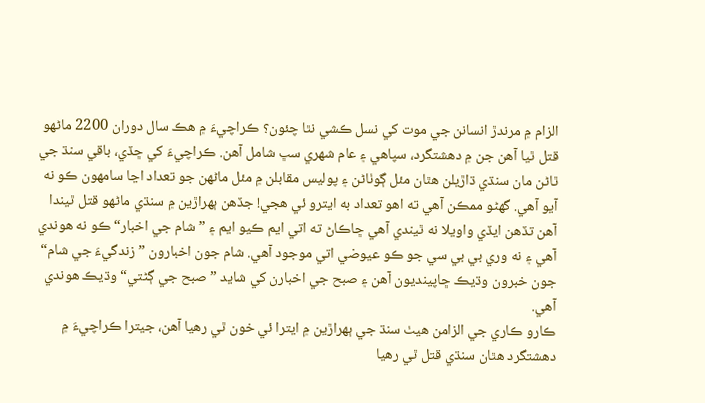الزام ۾ مرندڙ انسانن جي موت کي نسل ڪشي نٿا چئون؟ ڪراچيءَ ۾ هڪ سال دوران 2200 ماڻهو قتل ٿيا آهن جن ۾ دهشتگرد، سپاهي ۽ عام شهري سڀ شامل آهن. ڪراچيءَ کي ڇڏي، باقي سنڌ جي ٿاڻن مان سنڌي ڌاڙيلن هٿان مئل ڳوٺاڻن ۽ پوليس مقابلن ۾ مئل ماڻهن جو تعداد اڃا سامهون ڪو نه آيو آهي. گهڻو ممڪن آهي ته اهو تعداد به ايترو ئي هجي! جڏهن ٻهراڙين ۾ سنڌي ماڻهو قتل ٿيندا آهن تڏهن ايڏي واويلا نه ٿيندي آهي ڇاڪاڻ ته اتي ايم ڪيو ايم ۽ ”شام جي اخبار“ ڪو نه هوندي آهي ۽ نه وري بي بي سي جو ڪو عيوضي اتي موجود آهي. شام جون اخبارون ”زندگيءَ جي شام“ جون خبرون وڌيڪ ڇاپينديون آهن ۽ صبح جي اخبارن کي شايد ”صبح جي ڳڻتي“ وڌيڪ هوندي آهي.
ڪارو ڪاري جي الزامن هيٺ سنڌ جي ٻهراڙين ۾ ايترا ئي خون ٿي رهيا آهن، جيترا ڪراچيءَ ۾ دهشتگرد هٿان سنڌي قتل ٿي رهيا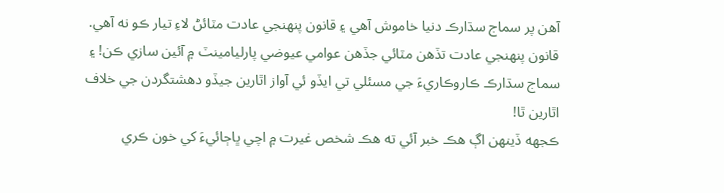آهن پر سماج سڌارڪ دنيا خاموش آهي ۽ قانون پنهنجي عادت مٽائڻ لاءِ تيار ڪو نه آهي. قانون پنهنجي عادت تڏهن مٽائي جڏهن عوامي عيوضي پارليامينٽ ۾ آئين سازي ڪن! ۽ سماج سڌارڪ ڪاروڪاريءَ جي مسئلي تي ايڏو ئي آواز اٿارين جيڏو دهشتگردن جي خلاف اٿارين ٿا!
ڪجهه ڏينهن اڳ هڪ خبر آئي ته هڪ شخص غيرت ۾ اچي ڀاڄائيءَ کي خون ڪري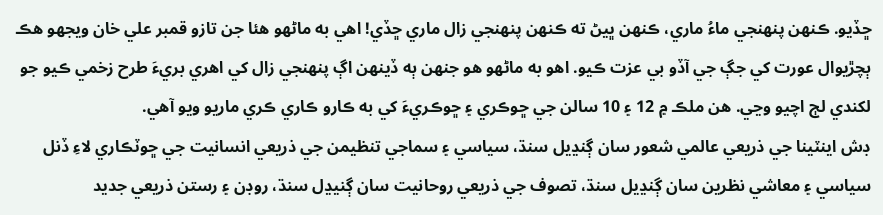ڇڏيو. ڪنهن پنهنجي ماءُ ماري، ڪنهن ڀيڻ ته ڪنهن پنهنجي زال ماري ڇڏي! اهي به ماڻهو هئا جن تازو قمبر علي خان ويجهو هڪ ٻچڙيوال عورت کي جڳ جي آڏو بي عزت ڪيو. اهو به ماڻهو هو جنهن ٻه ڏينهن اڳ پنهنجي زال کي اهري بريءَ طرح زخمي ڪيو جو لکندي لڄ اچيو وڃي. هن ملڪ ۾ 12 ۽ 10 سالن جي ڇوڪري ۽ ڇوڪريءَ کي به ڪارو ڪاري ڪري ماريو ويو آهي.
ڊش اينٽينا جي ذريعي عالمي شعور سان ڳنڍيل سنڌ، سياسي ۽ سماجي تنظيمن جي ذريعي انسانيت جي ڇوٽڪاري لاءِ ڏنل سياسي ۽ معاشي نظرين سان ڳنڍيل سنڌ، تصوف جي ذريعي روحانيت سان ڳنيڍل سنڌ، روڊن ۽ رستن ذريعي جديد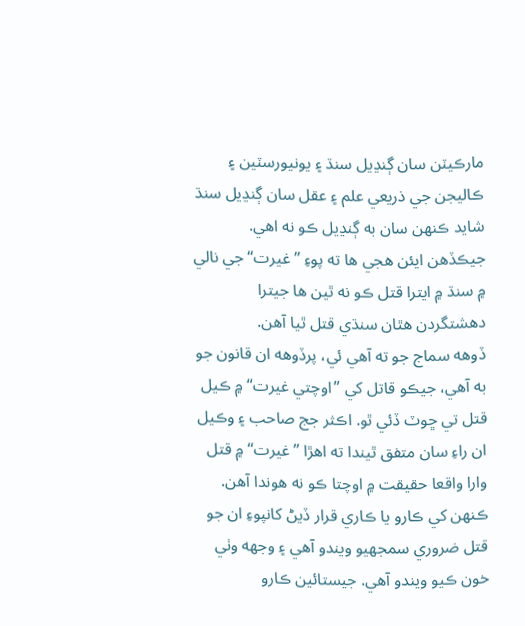مارڪيٽن سان ڳنڍيل سنڌ ۽ يونيورسٽين ۽ ڪاليجن جي ذريعي علم ۽ عقل سان ڳنڍيل سنڌ شايد ڪنهن سان به ڳنڍيل ڪو نه اهي. جيڪڏهن ايئن هجي ها ته پوءِ ”غيرت“ جي نالي ۾ سنڌ ۾ ايترا قتل ڪو نه ٿين ها جيترا دهشتگردن هٿان سنڌي قتل ٿيا آهن.
ڏوهه سماج جو ته آهي ئي، پرڏوهه ان قانون جو به آهي، جيڪو قاتل کي ”اوچتي غيرت“ ۾ ڪيل قتل تي ڇوٽ ڏئي ٿو. اڪثر جج صاحب ۽ وڪيل ان راءِ سان متفق ٿيندا ته اهڙا ”غيرت“ ۾ قتل وارا واقعا حقيقت ۾ اوچتا ڪو نه هوندا آهن. ڪنهن کي ڪارو يا ڪاري قرار ڏيڻ کانپوءِ ان جو قتل ضروري سمجهيو ويندو آهي ۽ وجهه وٺي خون ڪيو ويندو آهي. جيستائين ڪارو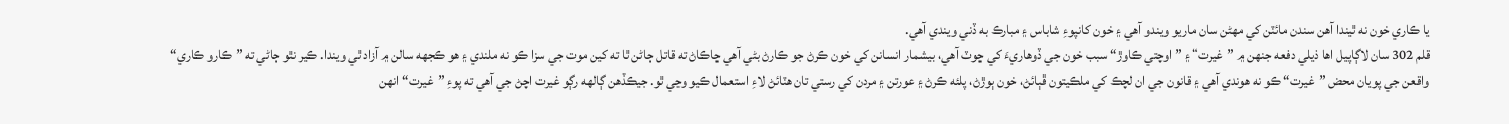يا ڪاري خون نه ٿيندا آهن سندن مائٽن کي مهڻن سان ماريو ويندو آهي ۽ خون کانپوءِ شاباس ۽ مبارڪ به ڏني ويندي آهي.
قلم 302 سان لاڳاپيل اها ذيلي دفعه جنهن ۾ ”غيرت“ ۽ ”اوچتي ڪاوڙ“ سبب خون جي ڏوهاريءَ کي ڇوٽ آهي، بيشمار انسانن کي خون ڪرڻ جو ڪارڻ بڻي آهي ڇاڪاڻ ته قاتل ڄاڻن ٿا ته کين موت جي سزا ڪو نه ملندي ۽ هو ڪجهه سالن ۾ آزاد ٿي ويندا. ڪير نٿو ڄاڻي ته ”ڪارو ڪاري“ واقعن جي پويان محض ”غيرت“ ڪو نه هوندي آهي ۽ قانون جي ان لچڪ کي ملڪيتون ڦٻائڻ، خون ٻوڙڻ، پلئه ڪرڻ ۽ عورتن ۽ مردن کي رستي تان هٽائڻ لاءِ استعمال ڪيو وڃي ٿو. جيڪڏهن ڳالهه رڳو غيرت اچڻ جي آهي ته پوءِ ”غيرت“ انهن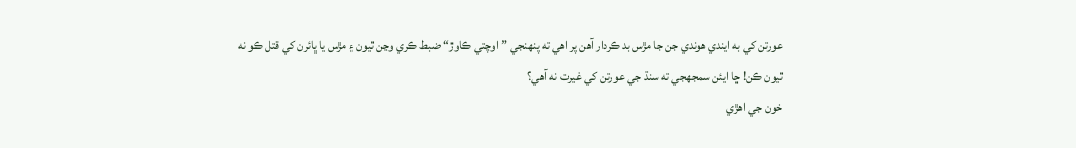عورتن کي به ايندي هوندي جن جا مڙس بد ڪردار آهن پر اهي ته پنهنجي ”اوچتي ڪاوڙ“ ضبط ڪري وڃن ٿيون ۽ مڙس يا ڀائرن کي قتل ڪو نه ٿيون ڪن! ڇا ايئن سمجهجي ته سنڌ جي عورتن کي غيرت نه آهي؟
خون جي اهڙي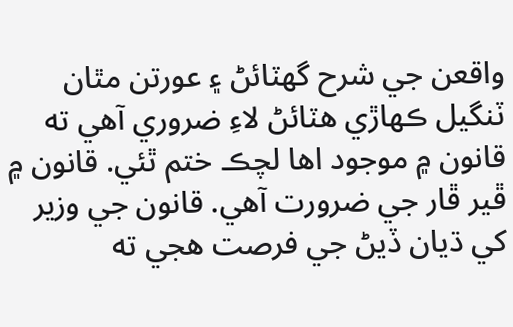واقعن جي شرح گهٽائڻ ۽ عورتن مٿان ٽنگيل ڪهاڙي هٽائڻ لاءِ ضروري آهي ته قانون ۾ موجود اها لچڪ ختم ٿئي. قانون ۾ ڦير ڦار جي ضرورت آهي. قانون جي وزير کي ڌيان ڏيڻ جي فرصت هجي ته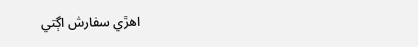اهڙي سفارش اڳتي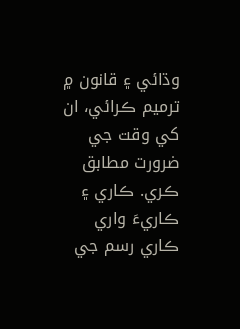وڌائي ۽ قانون ۾ ترميم ڪرائي، ان کي وقت جي ضرورت مطابق ڪري. ڪاري ۽ ڪاريءَ واري ڪاري رسم جي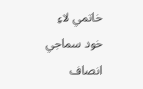خاتمي لاءِ خود سماجي انصاف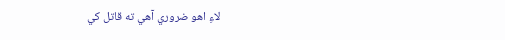لاءِ اهو ضروري آهي ته قاتل کي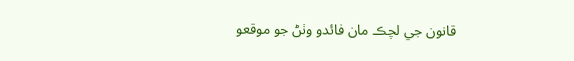قانون جي لچڪ مان فائدو وٺڻ جو موقعو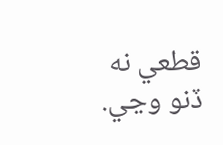قطعي نه ڏنو وڃي.